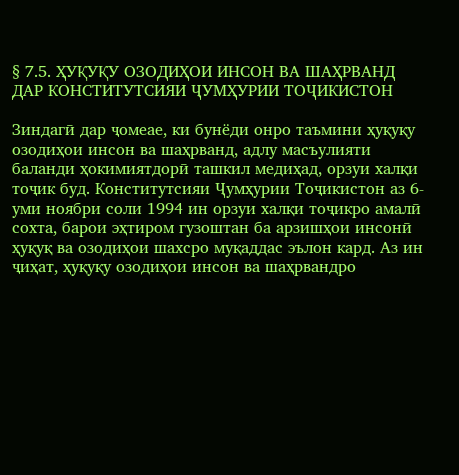§ 7.5. ҲУҚУҚУ ОЗОДИҲОИ ИНСОН ВА ШАҲРВАНД ДАР КОНСТИТУТСИЯИ ҶУМҲУРИИ ТОҶИКИСТОН

Зиндагӣ дар ҷомеае, ки бунёди онро таъмини ҳуқуқу озодиҳои инсон ва шаҳрванд, адлу масъулияти баланди ҳокимиятдорӣ ташкил медиҳад, орзуи халқи тоҷик буд. Конститутсияи Ҷумҳурии Тоҷикистон аз 6-уми ноябри соли 1994 ин орзуи халқи тоҷикро амалӣ сохта, барои эҳтиром гузоштан ба арзишҳои инсонӣ ҳуқуқ ва озодиҳои шахсро муқаддас эълон кард. Аз ин ҷиҳат, ҳуқуқу озодиҳои инсон ва шаҳрвандро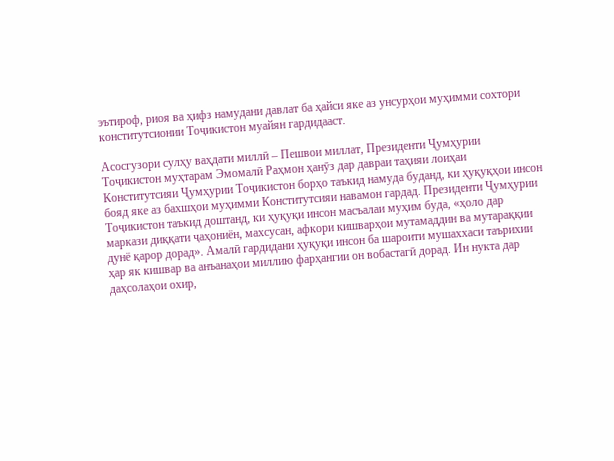эътироф, риоя ва ҳифз намудани давлат ба ҳайси яке аз унсурҳои муҳимми сохтори конститутсионии Тоҷикистон муайян гардидааст.

Асосгузори сулҳу ваҳдати миллӣ – Пешвои миллат, Президенти Ҷумҳурии Тоҷикистон муҳтарам Эмомалӣ Раҳмон ҳанӯз дар давраи таҳияи лоиҳаи Конститутсияи Ҷумҳурии Тоҷикистон борҳо таъкид намуда буданд, ки ҳуқуқҳои инсон бояд яке аз бахшҳои муҳимми Конститутсияи навамон гардад. Президенти Ҷумҳурии Тоҷикистон таъкид доштанд, ки ҳуқуқи инсон масъалаи муҳим буда, «ҳоло дар маркази диққати ҷаҳониён, махсусан, афкори кишварҳои мутамаддин ва мутараққии дунё қарор дорад». Амалӣ гардидани ҳуқуқи инсон ба шароити мушаххаси таърихии ҳар як кишвар ва анъанаҳои миллию фарҳангии он вобастагӣ дорад. Ин нукта дар даҳсолаҳои охир,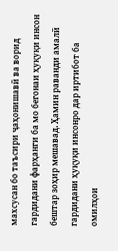махсусан бо таъсири ҷаҳонишавӣ ва ворид гардидани фарҳанги ба мо бегонаи ҳуқуқи инсон бештар зоҳир мешавад. Ҳамин раванди амалӣ гардидани ҳуқуқи инсонро дар иртибот ба омилҳои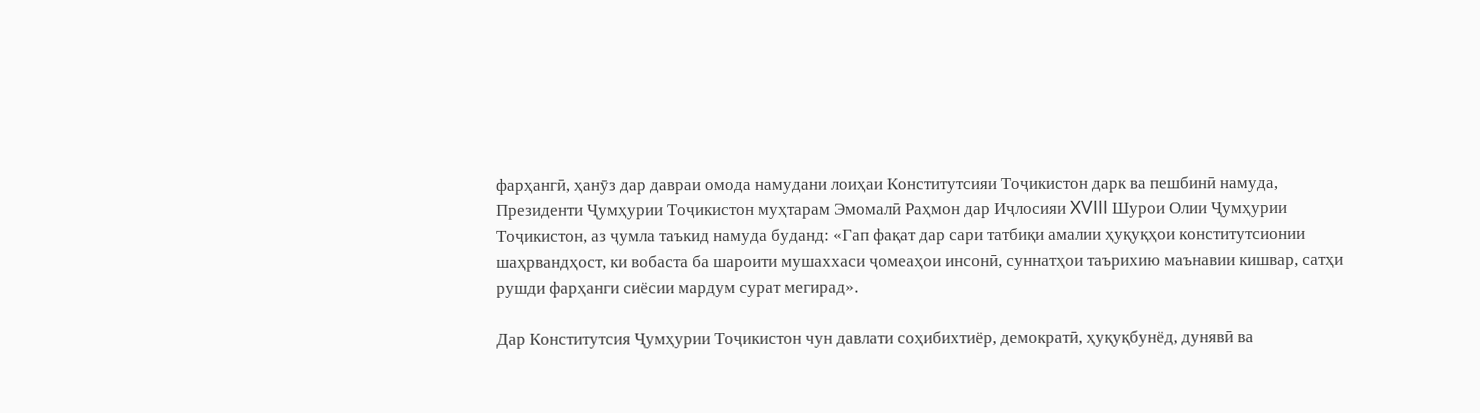фарҳангӣ, ҳанӯз дар давраи омода намудани лоиҳаи Конститутсияи Тоҷикистон дарк ва пешбинӣ намуда, Президенти Ҷумҳурии Тоҷикистон муҳтарам Эмомалӣ Раҳмон дар Иҷлосияи XVIII Шурои Олии Ҷумҳурии Тоҷикистон, аз ҷумла таъкид намуда буданд: «Гап фақат дар сари татбиқи амалии ҳуқуқҳои конститутсионии шаҳрвандҳост, ки вобаста ба шароити мушаххаси ҷомеаҳои инсонӣ, суннатҳои таърихию маънавии кишвар, сатҳи рушди фарҳанги сиёсии мардум сурат мегирад».

Дар Конститутсия Ҷумҳурии Тоҷикистон чун давлати соҳибихтиёр, демократӣ, ҳуқуқбунёд, дунявӣ ва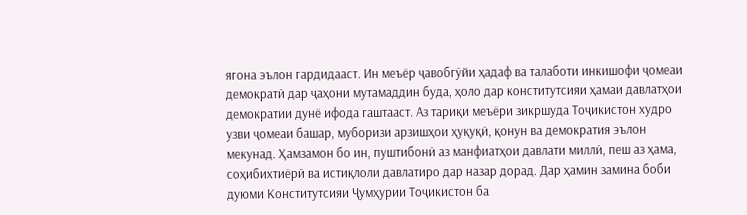ягона эълон гардидааст. Ин меъёр ҷавобгӯйи ҳадаф ва талаботи инкишофи ҷомеаи демократӣ дар ҷаҳони мутамаддин буда, ҳоло дар конститутсияи ҳамаи давлатҳои демократии дунё ифода гаштааст. Аз тариқи меъёри зикршуда Тоҷикистон худро узви ҷомеаи башар, муборизи арзишҳои ҳуқуқӣ, қонун ва демократия эълон мекунад. Ҳамзамон бо ин, пуштибонӣ аз манфиатҳои давлати миллӣ, пеш аз ҳама, соҳибихтиёрӣ ва истиқлоли давлатиро дар назар дорад. Дар ҳамин замина боби дуюми Конститутсияи Ҷумҳурии Тоҷикистон ба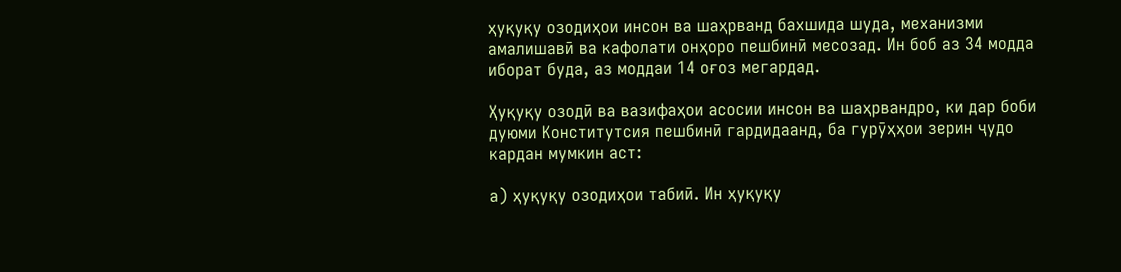ҳуқуқу озодиҳои инсон ва шаҳрванд бахшида шуда, механизми амалишавӣ ва кафолати онҳоро пешбинӣ месозад. Ин боб аз 34 модда иборат буда, аз моддаи 14 оғоз мегардад.

Ҳуқуқу озодӣ ва вазифаҳои асосии инсон ва шаҳрвандро, ки дар боби дуюми Конститутсия пешбинӣ гардидаанд, ба гурӯҳҳои зерин ҷудо кардан мумкин аст:

а) ҳуқуқу озодиҳои табиӣ. Ин ҳуқуқу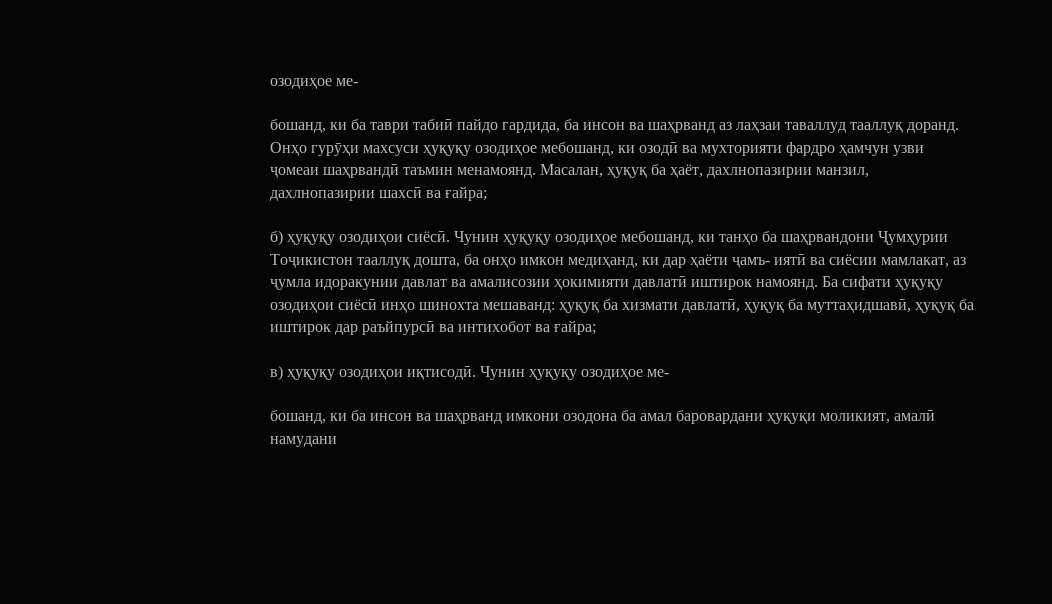озодиҳое ме-

бошанд, ки ба таври табиӣ пайдо гардида, ба инсон ва шаҳрванд аз лаҳзаи таваллуд тааллуқ доранд. Онҳо гурӯҳи махсуси ҳуқуқу озодиҳое мебошанд, ки озодӣ ва мухторияти фардро ҳамчун узви ҷомеаи шаҳрвандӣ таъмин менамоянд. Масалан, ҳуқуқ ба ҳаёт, дахлнопазирии манзил, дахлнопазирии шахсӣ ва ғайра;

б) ҳуқуқу озодиҳои сиёсӣ. Чунин ҳуқуқу озодиҳое мебошанд, ки танҳо ба шаҳрвандони Ҷумҳурии Тоҷикистон тааллуқ дошта, ба онҳо имкон медиҳанд, ки дар ҳаёти ҷамъ- иятӣ ва сиёсии мамлакат, аз ҷумла идоракунии давлат ва амалисозии ҳокимияти давлатӣ иштирок намоянд. Ба сифати ҳуқуқу озодиҳои сиёсӣ инҳо шинохта мешаванд: ҳуқуқ ба хизмати давлатӣ, ҳуқуқ ба муттаҳидшавӣ, ҳуқуқ ба иштирок дар раъйпурсӣ ва интихобот ва ғайра;

в) ҳуқуқу озодиҳои иқтисодӣ. Чунин ҳуқуқу озодиҳое ме-

бошанд, ки ба инсон ва шаҳрванд имкони озодона ба амал баровардани ҳуқуқи моликият, амалӣ намудани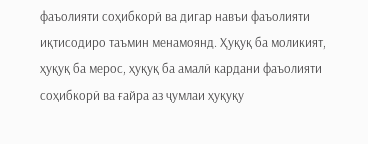фаъолияти соҳибкорӣ ва дигар навъи фаъолияти иқтисодиро таъмин менамоянд. Ҳуқуқ ба моликият, ҳуқуқ ба мерос, ҳуқуқ ба амалӣ кардани фаъолияти соҳибкорӣ ва ғайра аз ҷумлаи ҳуқуқу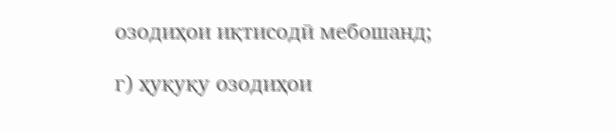озодиҳои иқтисодӣ мебошанд;

г) ҳуқуқу озодиҳои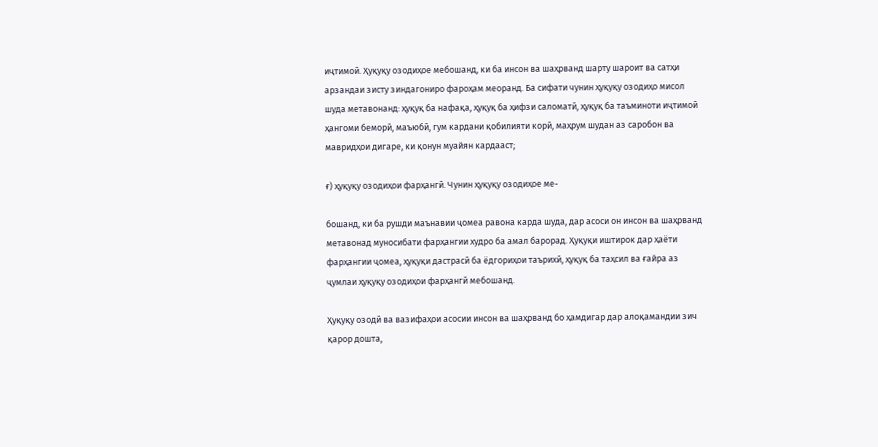иҷтимоӣ. Ҳуқуқу озодиҳое мебошанд, ки ба инсон ва шаҳрванд шарту шароит ва сатҳи арзандаи зисту зиндагониро фароҳам меоранд. Ба сифати чунин ҳуқуқу озодиҳо мисол шуда метавонанд: ҳуқуқ ба нафақа, ҳуқуқ ба ҳифзи саломатӣ, ҳуқуқ ба таъминоти иҷтимоӣ ҳангоми беморӣ, маъюбӣ, гум кардани қобилияти корӣ, маҳрум шудан аз саробон ва мавридҳои дигаре, ки қонун муайян кардааст;

ғ) ҳуқуқу озодиҳои фарҳангӣ. Чунин ҳуқуқу озодиҳое ме-

бошанд, ки ба рушди маънавии ҷомеа равона карда шуда, дар асоси он инсон ва шаҳрванд метавонад муносибати фарҳангии худро ба амал барорад. Ҳуқуқи иштирок дар ҳаёти фарҳангии ҷомеа, ҳуқуқи дастрасӣ ба ёдгориҳои таърихӣ, ҳуқуқ ба таҳсил ва ғайра аз ҷумлаи ҳуқуқу озодиҳои фарҳангӣ мебошанд.

Ҳуқуқу озодӣ ва вазифаҳои асосии инсон ва шаҳрванд бо ҳамдигар дар алоқамандии зич қарор дошта,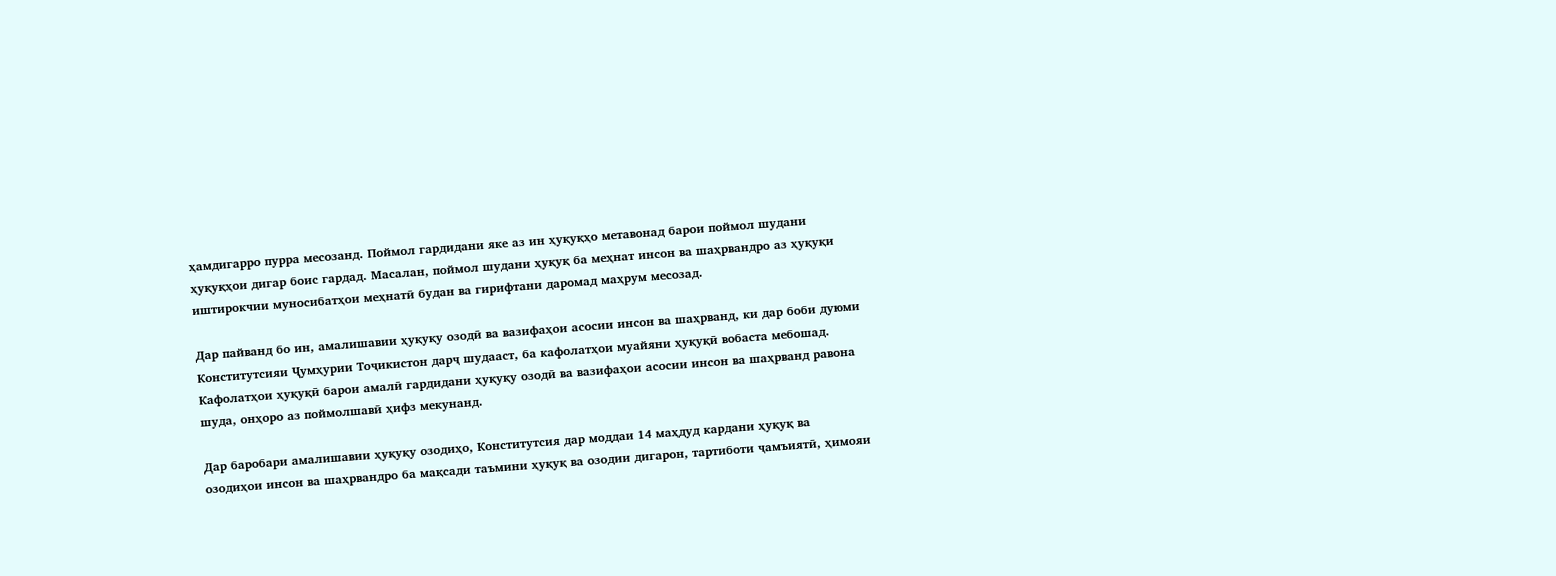ҳамдигарро пурра месозанд. Поймол гардидани яке аз ин ҳуқуқҳо метавонад барои поймол шудани ҳуқуқҳои дигар боис гардад. Масалан, поймол шудани ҳуқуқ ба меҳнат инсон ва шаҳрвандро аз ҳуқуқи иштирокчии муносибатҳои меҳнатӣ будан ва гирифтани даромад маҳрум месозад.

Дар пайванд бо ин, амалишавии ҳуқуқу озодӣ ва вазифаҳои асосии инсон ва шаҳрванд, ки дар боби дуюми Конститутсияи Ҷумҳурии Тоҷикистон дарҷ шудааст, ба кафолатҳои муайяни ҳуқуқӣ вобаста мебошад. Кафолатҳои ҳуқуқӣ барои амалӣ гардидани ҳуқуқу озодӣ ва вазифаҳои асосии инсон ва шаҳрванд равона шуда, онҳоро аз поймолшавӣ ҳифз мекунанд.

Дар баробари амалишавии ҳуқуқу озодиҳо, Конститутсия дар моддаи 14 маҳдуд кардани ҳуқуқ ва озодиҳои инсон ва шаҳрвандро ба мақсади таъмини ҳуқуқ ва озодии дигарон, тартиботи ҷамъиятӣ, ҳимояи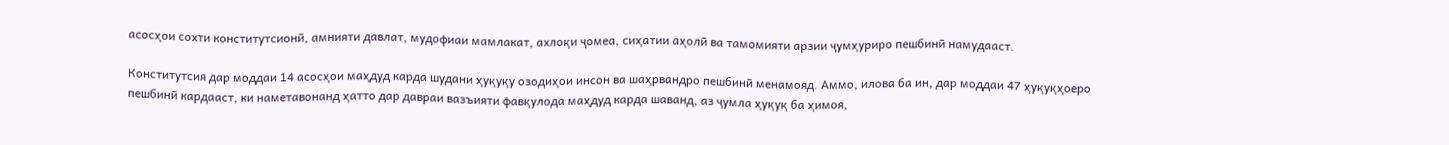асосҳои сохти конститутсионӣ, амнияти давлат, мудофиаи мамлакат, ахлоқи ҷомеа, сиҳатии аҳолӣ ва тамомияти арзии ҷумҳуриро пешбинӣ намудааст.

Конститутсия дар моддаи 14 асосҳои маҳдуд карда шудани ҳуқуқу озодиҳои инсон ва шаҳрвандро пешбинӣ менамояд. Аммо, илова ба ин, дар моддаи 47 ҳуқуқҳоеро пешбинӣ кардааст, ки наметавонанд ҳатто дар давраи вазъияти фавқулода маҳдуд карда шаванд, аз ҷумла ҳуқуқ ба ҳимоя,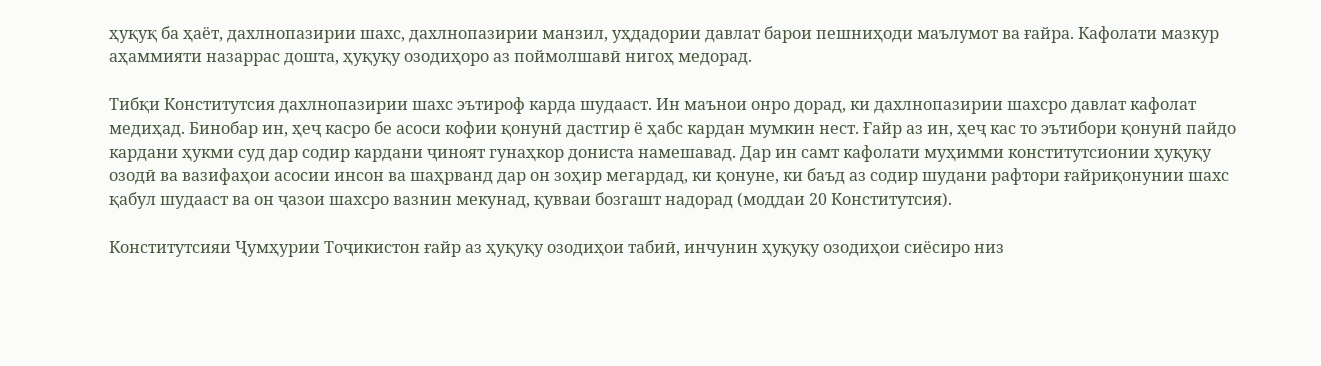ҳуқуқ ба ҳаёт, дахлнопазирии шахс, дахлнопазирии манзил, уҳдадории давлат барои пешниҳоди маълумот ва ғайра. Кафолати мазкур аҳаммияти назаррас дошта, ҳуқуқу озодиҳоро аз поймолшавӣ нигоҳ медорад.

Тибқи Конститутсия дахлнопазирии шахс эътироф карда шудааст. Ин маънои онро дорад, ки дахлнопазирии шахсро давлат кафолат медиҳад. Бинобар ин, ҳеҷ касро бе асоси кофии қонунӣ дастгир ё ҳабс кардан мумкин нест. Ғайр аз ин, ҳеҷ кас то эътибори қонунӣ пайдо кардани ҳукми суд дар содир кардани ҷиноят гунаҳкор дониста намешавад. Дар ин самт кафолати муҳимми конститутсионии ҳуқуқу озодӣ ва вазифаҳои асосии инсон ва шаҳрванд дар он зоҳир мегардад, ки қонуне, ки баъд аз содир шудани рафтори ғайриқонунии шахс қабул шудааст ва он ҷазои шахсро вазнин мекунад, қувваи бозгашт надорад (моддаи 20 Конститутсия).

Конститутсияи Ҷумҳурии Тоҷикистон ғайр аз ҳуқуқу озодиҳои табиӣ, инчунин ҳуқуқу озодиҳои сиёсиро низ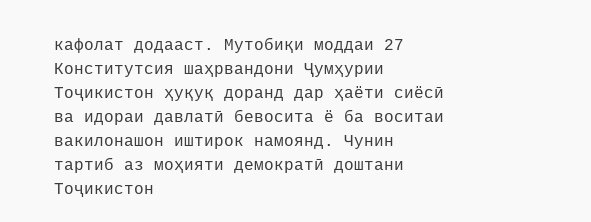кафолат додааст. Мутобиқи моддаи 27 Конститутсия шаҳрвандони Ҷумҳурии Тоҷикистон ҳуқуқ доранд дар ҳаёти сиёсӣ ва идораи давлатӣ бевосита ё ба воситаи вакилонашон иштирок намоянд. Чунин тартиб аз моҳияти демократӣ доштани Тоҷикистон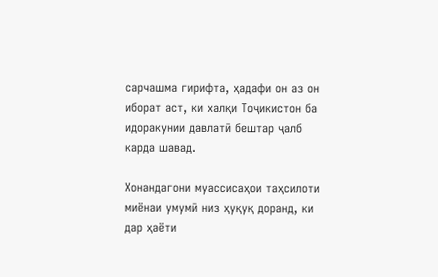сарчашма гирифта, ҳадафи он аз он иборат аст, ки халқи Тоҷикистон ба идоракунии давлатӣ бештар ҷалб карда шавад.

Хонандагони муассисаҳои таҳсилоти миёнаи умумӣ низ ҳуқуқ доранд, ки дар ҳаёти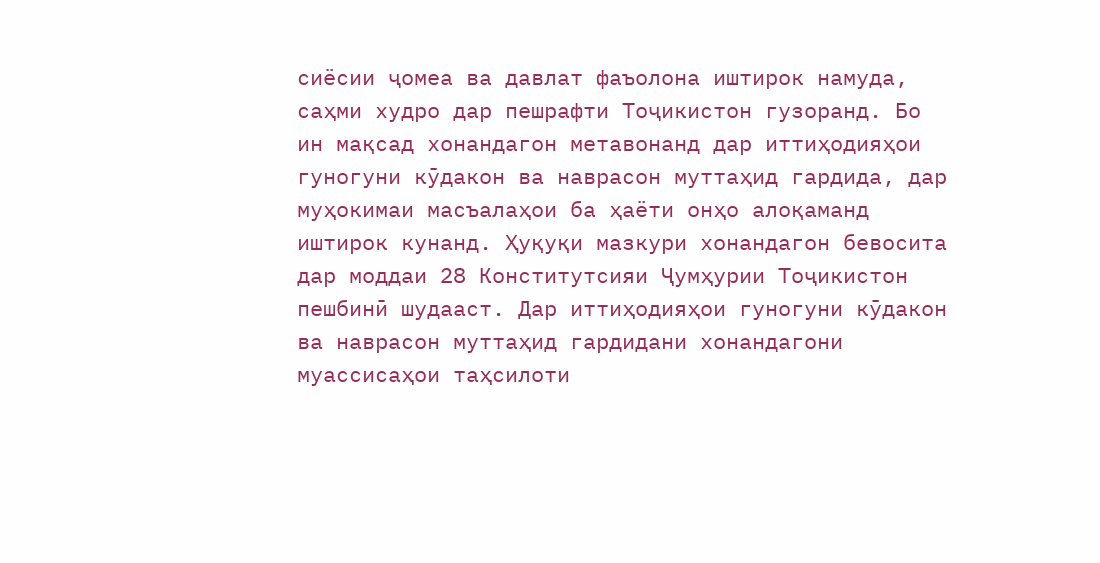сиёсии ҷомеа ва давлат фаъолона иштирок намуда, саҳми худро дар пешрафти Тоҷикистон гузоранд. Бо ин мақсад хонандагон метавонанд дар иттиҳодияҳои гуногуни кӯдакон ва наврасон муттаҳид гардида, дар муҳокимаи масъалаҳои ба ҳаёти онҳо алоқаманд иштирок кунанд. Ҳуқуқи мазкури хонандагон бевосита дар моддаи 28 Конститутсияи Ҷумҳурии Тоҷикистон пешбинӣ шудааст. Дар иттиҳодияҳои гуногуни кӯдакон ва наврасон муттаҳид гардидани хонандагони муассисаҳои таҳсилоти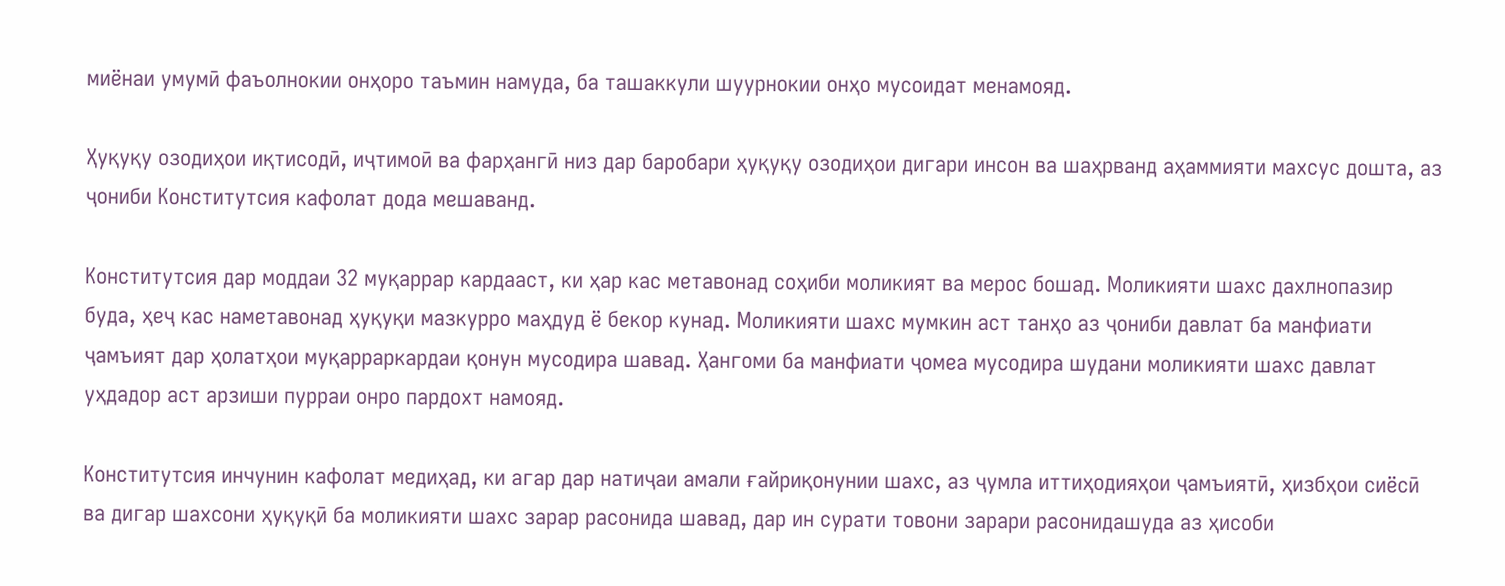миёнаи умумӣ фаъолнокии онҳоро таъмин намуда, ба ташаккули шуурнокии онҳо мусоидат менамояд.

Ҳуқуқу озодиҳои иқтисодӣ, иҷтимоӣ ва фарҳангӣ низ дар баробари ҳуқуқу озодиҳои дигари инсон ва шаҳрванд аҳаммияти махсус дошта, аз ҷониби Конститутсия кафолат дода мешаванд.

Конститутсия дар моддаи 32 муқаррар кардааст, ки ҳар кас метавонад соҳиби моликият ва мерос бошад. Моликияти шахс дахлнопазир буда, ҳеҷ кас наметавонад ҳуқуқи мазкурро маҳдуд ё бекор кунад. Моликияти шахс мумкин аст танҳо аз ҷониби давлат ба манфиати ҷамъият дар ҳолатҳои муқарраркардаи қонун мусодира шавад. Ҳангоми ба манфиати ҷомеа мусодира шудани моликияти шахс давлат уҳдадор аст арзиши пурраи онро пардохт намояд.

Конститутсия инчунин кафолат медиҳад, ки агар дар натиҷаи амали ғайриқонунии шахс, аз ҷумла иттиҳодияҳои ҷамъиятӣ, ҳизбҳои сиёсӣ ва дигар шахсони ҳуқуқӣ ба моликияти шахс зарар расонида шавад, дар ин сурати товони зарари расонидашуда аз ҳисоби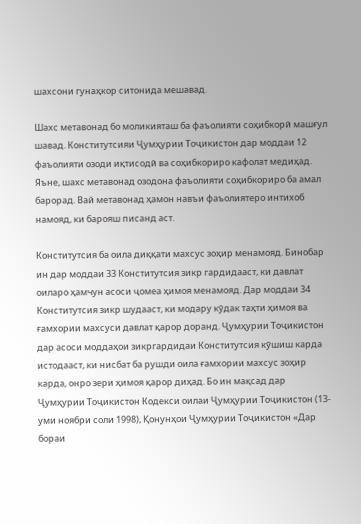шахсони гунаҳкор ситонида мешавад.

Шахс метавонад бо моликияташ ба фаъолияти соҳибкорӣ машғул шавад. Конститутсияи Ҷумҳурии Тоҷикистон дар моддаи 12 фаъолияти озоди иқтисодӣ ва соҳибкориро кафолат медиҳад. Яъне, шахс метавонад озодона фаъолияти соҳибкориро ба амал барорад. Вай метавонад ҳамон навъи фаъолиятеро интихоб намояд, ки барояш писанд аст.

Конститутсия ба оила диққати махсус зоҳир менамояд. Бинобар ин дар моддаи 33 Конститутсия зикр гардидааст, ки давлат оиларо ҳамчун асоси ҷомеа ҳимоя менамояд. Дар моддаи 34 Конститутсия зикр шудааст, ки модару кӯдак таҳти ҳимоя ва ғамхории махсуси давлат қарор доранд. Ҷумҳурии Тоҷикистон дар асоси моддаҳои зикргардидаи Конститутсия кӯшиш карда истодааст, ки нисбат ба рушди оила ғамхории махсус зоҳир карда, онро зери ҳимоя қарор диҳад. Бо ин мақсад дар Ҷумҳурии Тоҷикистон Кодекси оилаи Ҷумҳурии Тоҷикистон (13-уми ноябри соли 1998), Қонунҳои Ҷумҳурии Тоҷикистон «Дар бораи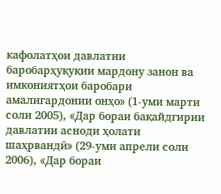кафолатҳои давлатии баробарҳуқуқии мардону занон ва имкониятҳои баробари амалигардонии онҳо» (1-уми марти соли 2005), «Дар бораи бақайдгирии давлатии асноди ҳолати шаҳрвандӣ» (29-уми апрели соли 2006), «Дар бораи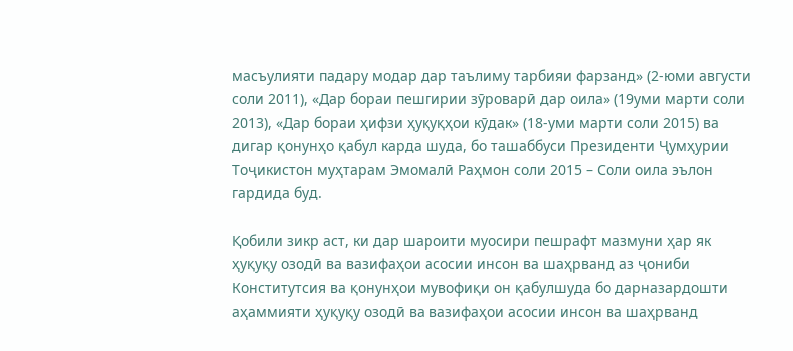масъулияти падару модар дар таълиму тарбияи фарзанд» (2-юми августи соли 2011), «Дар бораи пешгирии зӯроварӣ дар оила» (19уми марти соли 2013), «Дар бораи ҳифзи ҳуқуқҳои кӯдак» (18-уми марти соли 2015) ва дигар қонунҳо қабул карда шуда, бо ташаббуси Президенти Ҷумҳурии Тоҷикистон муҳтарам Эмомалӣ Раҳмон соли 2015 – Соли оила эълон гардида буд.

Қобили зикр аст, ки дар шароити муосири пешрафт мазмуни ҳар як ҳуқуқу озодӣ ва вазифаҳои асосии инсон ва шаҳрванд аз ҷониби Конститутсия ва қонунҳои мувофиқи он қабулшуда бо дарназардошти аҳаммияти ҳуқуқу озодӣ ва вазифаҳои асосии инсон ва шаҳрванд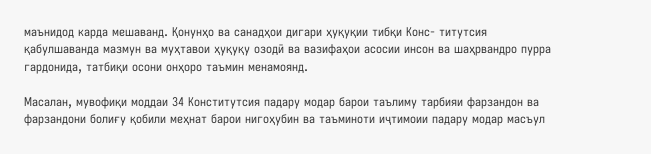маънидод карда мешаванд. Қонунҳо ва санадҳои дигари ҳуқуқии тибқи Конс- титутсия қабулшаванда мазмун ва муҳтавои ҳуқуқу озодӣ ва вазифаҳои асосии инсон ва шаҳрвандро пурра гардонида, татбиқи осони онҳоро таъмин менамоянд.

Масалан, мувофиқи моддаи 34 Конститутсия падару модар барои таълиму тарбияи фарзандон ва фарзандони болиғу қобили меҳнат барои нигоҳубин ва таъминоти иҷтимоии падару модар масъул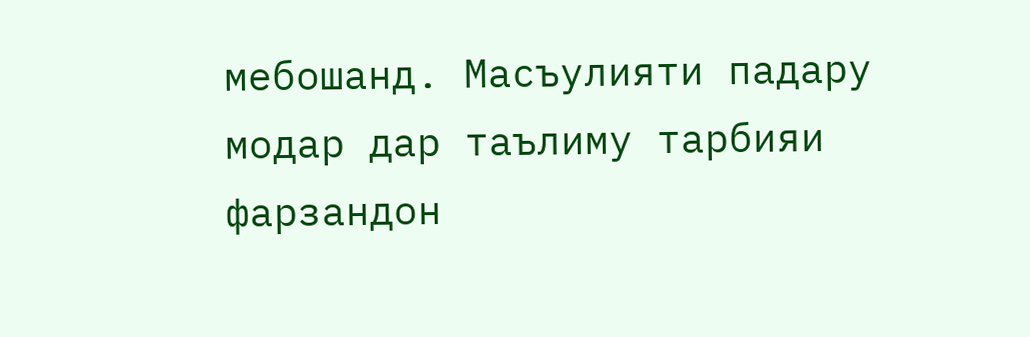мебошанд. Масъулияти падару модар дар таълиму тарбияи фарзандон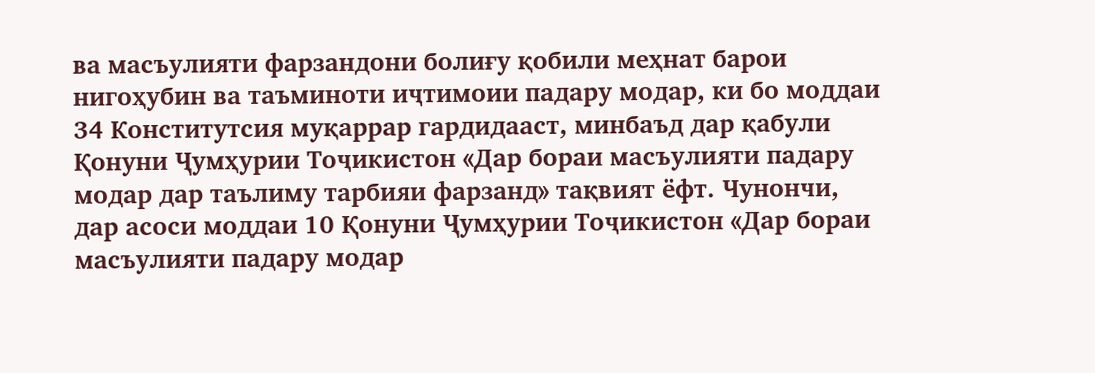ва масъулияти фарзандони болиғу қобили меҳнат барои нигоҳубин ва таъминоти иҷтимоии падару модар, ки бо моддаи 34 Конститутсия муқаррар гардидааст, минбаъд дар қабули Қонуни Ҷумҳурии Тоҷикистон «Дар бораи масъулияти падару модар дар таълиму тарбияи фарзанд» тақвият ёфт. Чунончи, дар асоси моддаи 10 Қонуни Ҷумҳурии Тоҷикистон «Дар бораи масъулияти падару модар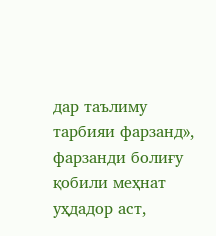дар таълиму тарбияи фарзанд», фарзанди болиғу қобили меҳнат уҳдадор аст,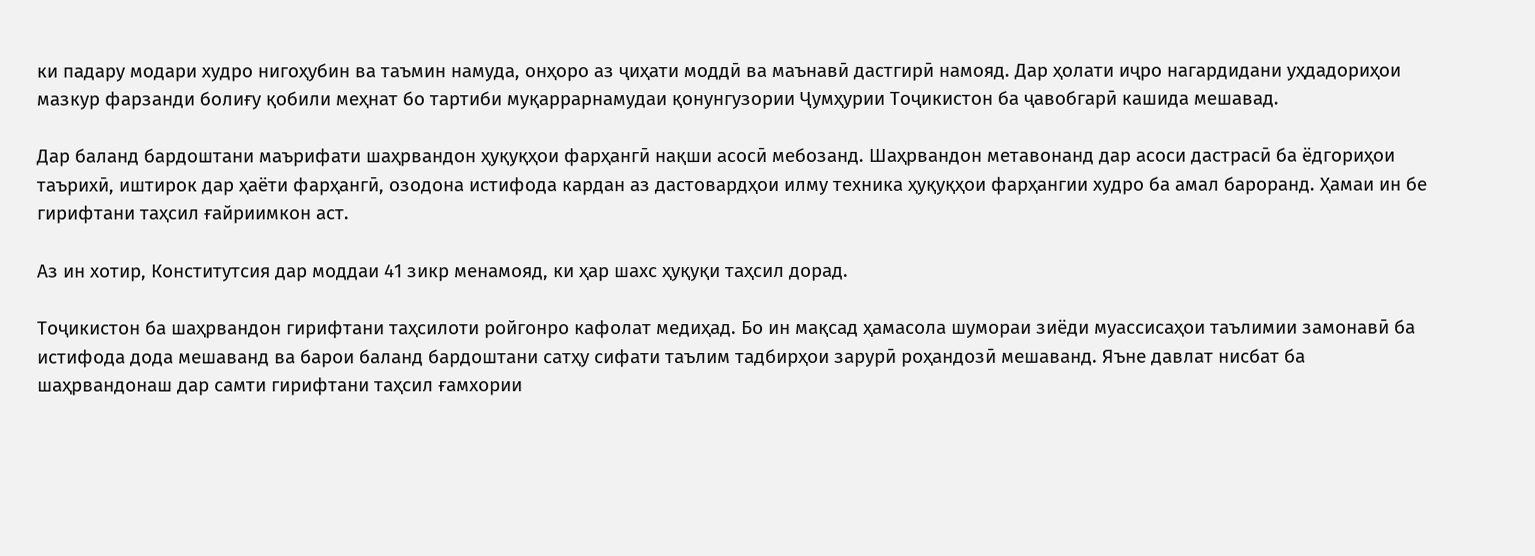ки падару модари худро нигоҳубин ва таъмин намуда, онҳоро аз ҷиҳати моддӣ ва маънавӣ дастгирӣ намояд. Дар ҳолати иҷро нагардидани уҳдадориҳои мазкур фарзанди болиғу қобили меҳнат бо тартиби муқаррарнамудаи қонунгузории Ҷумҳурии Тоҷикистон ба ҷавобгарӣ кашида мешавад.

Дар баланд бардоштани маърифати шаҳрвандон ҳуқуқҳои фарҳангӣ нақши асосӣ мебозанд. Шаҳрвандон метавонанд дар асоси дастрасӣ ба ёдгориҳои таърихӣ, иштирок дар ҳаёти фарҳангӣ, озодона истифода кардан аз дастовардҳои илму техника ҳуқуқҳои фарҳангии худро ба амал бароранд. Ҳамаи ин бе гирифтани таҳсил ғайриимкон аст.

Аз ин хотир, Конститутсия дар моддаи 41 зикр менамояд, ки ҳар шахс ҳуқуқи таҳсил дорад.

Тоҷикистон ба шаҳрвандон гирифтани таҳсилоти ройгонро кафолат медиҳад. Бо ин мақсад ҳамасола шумораи зиёди муассисаҳои таълимии замонавӣ ба истифода дода мешаванд ва барои баланд бардоштани сатҳу сифати таълим тадбирҳои зарурӣ роҳандозӣ мешаванд. Яъне давлат нисбат ба шаҳрвандонаш дар самти гирифтани таҳсил ғамхории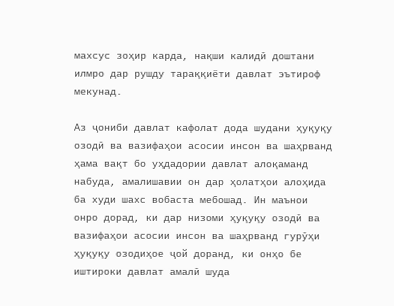махсус зоҳир карда, нақши калидӣ доштани илмро дар рушду тараққиёти давлат эътироф мекунад.

Аз ҷониби давлат кафолат дода шудани ҳуқуқу озодӣ ва вазифаҳои асосии инсон ва шаҳрванд ҳама вақт бо уҳдадории давлат алоқаманд набуда, амалишавии он дар ҳолатҳои алоҳида ба худи шахс вобаста мебошад. Ин маънои онро дорад, ки дар низоми ҳуқуқу озодӣ ва вазифаҳои асосии инсон ва шаҳрванд гурӯҳи ҳуқуқу озодиҳое ҷой доранд, ки онҳо бе иштироки давлат амалӣ шуда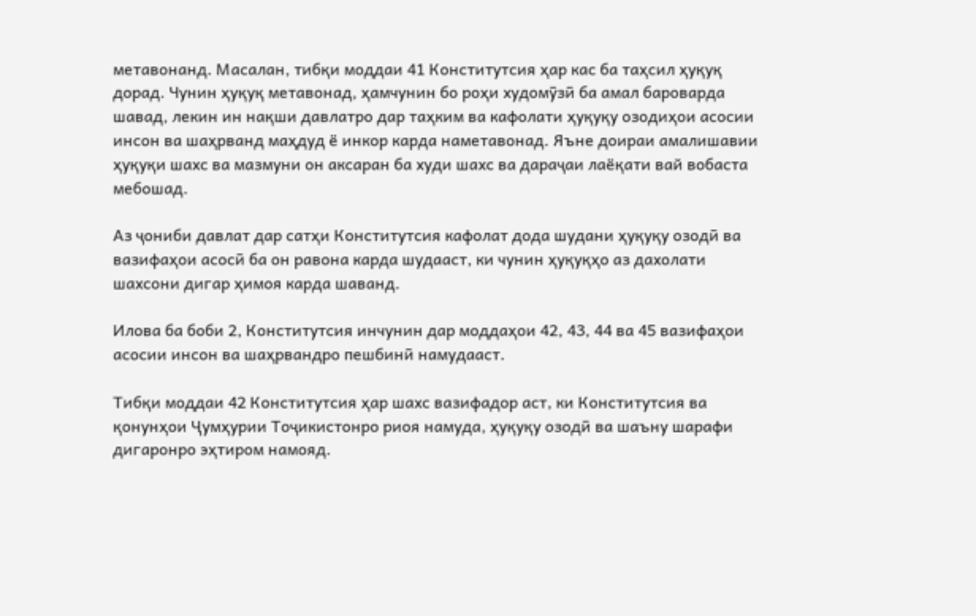метавонанд. Масалан, тибқи моддаи 41 Конститутсия ҳар кас ба таҳсил ҳуқуқ дорад. Чунин ҳуқуқ метавонад, ҳамчунин бо роҳи худомӯзӣ ба амал бароварда шавад, лекин ин нақши давлатро дар таҳким ва кафолати ҳуқуқу озодиҳои асосии инсон ва шаҳрванд маҳдуд ё инкор карда наметавонад. Яъне доираи амалишавии ҳуқуқи шахс ва мазмуни он аксаран ба худи шахс ва дараҷаи лаёқати вай вобаста мебошад.

Аз ҷониби давлат дар сатҳи Конститутсия кафолат дода шудани ҳуқуқу озодӣ ва вазифаҳои асосӣ ба он равона карда шудааст, ки чунин ҳуқуқҳо аз дахолати шахсони дигар ҳимоя карда шаванд.

Илова ба боби 2, Конститутсия инчунин дар моддаҳои 42, 43, 44 ва 45 вазифаҳои асосии инсон ва шаҳрвандро пешбинӣ намудааст.

Тибқи моддаи 42 Конститутсия ҳар шахс вазифадор аст, ки Конститутсия ва қонунҳои Ҷумҳурии Тоҷикистонро риоя намуда, ҳуқуқу озодӣ ва шаъну шарафи дигаронро эҳтиром намояд.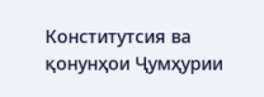Конститутсия ва қонунҳои Ҷумҳурии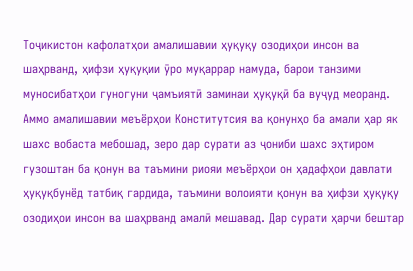Тоҷикистон кафолатҳои амалишавии ҳуқуқу озодиҳои инсон ва шаҳрванд, ҳифзи ҳуқуқии ӯро муқаррар намуда, барои танзими муносибатҳои гуногуни ҷамъиятӣ заминаи ҳуқуқӣ ба вуҷуд меоранд. Аммо амалишавии меъёрҳои Конститутсия ва қонунҳо ба амали ҳар як шахс вобаста мебошад, зеро дар сурати аз ҷониби шахс эҳтиром гузоштан ба қонун ва таъмини риояи меъёрҳои он ҳадафҳои давлати ҳуқуқбунёд татбиқ гардида, таъмини волоияти қонун ва ҳифзи ҳуқуқу озодиҳои инсон ва шаҳрванд амалӣ мешавад. Дар сурати ҳарчи бештар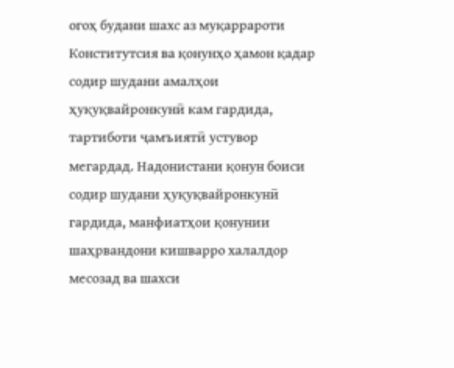огоҳ будани шахс аз муқаррароти Конститутсия ва қонунҳо ҳамон қадар содир шудани амалҳои ҳуқуқвайронкунӣ кам гардида, тартиботи ҷамъиятӣ устувор мегардад. Надонистани қонун боиси содир шудани ҳуқуқвайронкунӣ гардида, манфиатҳои қонунии шаҳрвандони кишварро халалдор месозад ва шахси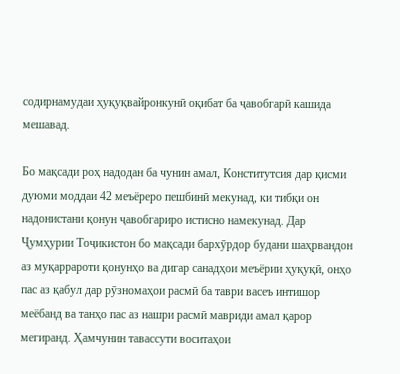содирнамудаи ҳуқуқвайронкунӣ оқибат ба ҷавобгарӣ кашида мешавад.

Бо мақсади роҳ надодан ба чунин амал, Конститутсия дар қисми дуюми моддаи 42 меъёреро пешбинӣ мекунад, ки тибқи он надонистани қонун ҷавобгариро истисно намекунад. Дар Ҷумҳурии Тоҷикистон бо мақсади бархӯрдор будани шаҳрвандон аз муқаррароти қонунҳо ва дигар санадҳои меъёрии ҳуқуқӣ, онҳо пас аз қабул дар рӯзномаҳои расмӣ ба таври васеъ интишор меёбанд ва танҳо пас аз нашри расмӣ мавриди амал қарор мегиранд. Ҳамчунин тавассути воситаҳои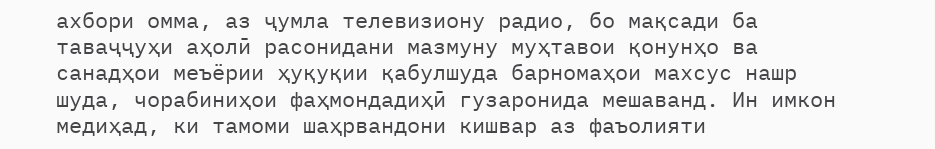ахбори омма, аз ҷумла телевизиону радио, бо мақсади ба таваҷҷуҳи аҳолӣ расонидани мазмуну муҳтавои қонунҳо ва санадҳои меъёрии ҳуқуқии қабулшуда барномаҳои махсус нашр шуда, чорабиниҳои фаҳмондадиҳӣ гузаронида мешаванд. Ин имкон медиҳад, ки тамоми шаҳрвандони кишвар аз фаъолияти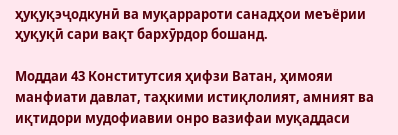ҳуқуқэҷодкунӣ ва муқаррароти санадҳои меъёрии ҳуқуқӣ сари вақт бархӯрдор бошанд.

Моддаи 43 Конститутсия ҳифзи Ватан, ҳимояи манфиати давлат, таҳкими истиқлолият, амният ва иқтидори мудофиавии онро вазифаи муқаддаси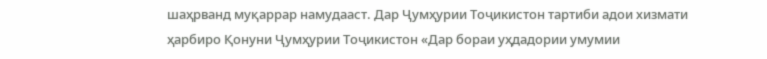шаҳрванд муқаррар намудааст. Дар Ҷумҳурии Тоҷикистон тартиби адои хизмати ҳарбиро Қонуни Ҷумҳурии Тоҷикистон «Дар бораи уҳдадории умумии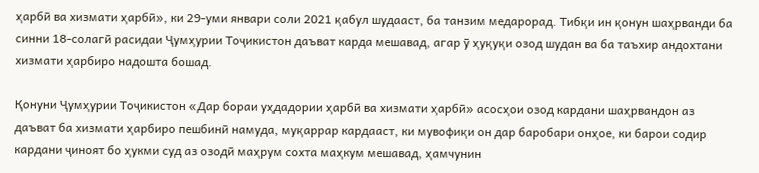ҳарбӣ ва хизмати ҳарбӣ», ки 29-уми январи соли 2021 қабул шудааст, ба танзим медарорад. Тибқи ин қонун шаҳрванди ба синни 18-солагӣ расидаи Ҷумҳурии Тоҷикистон даъват карда мешавад, агар ӯ ҳуқуқи озод шудан ва ба таъхир андохтани хизмати ҳарбиро надошта бошад.

Қонуни Ҷумҳурии Тоҷикистон «Дар бораи уҳдадории ҳарбӣ ва хизмати ҳарбӣ» асосҳои озод кардани шаҳрвандон аз даъват ба хизмати ҳарбиро пешбинӣ намуда, муқаррар кардааст, ки мувофиқи он дар баробари онҳое, ки барои содир кардани ҷиноят бо ҳукми суд аз озодӣ маҳрум сохта маҳкум мешавад, ҳамчунин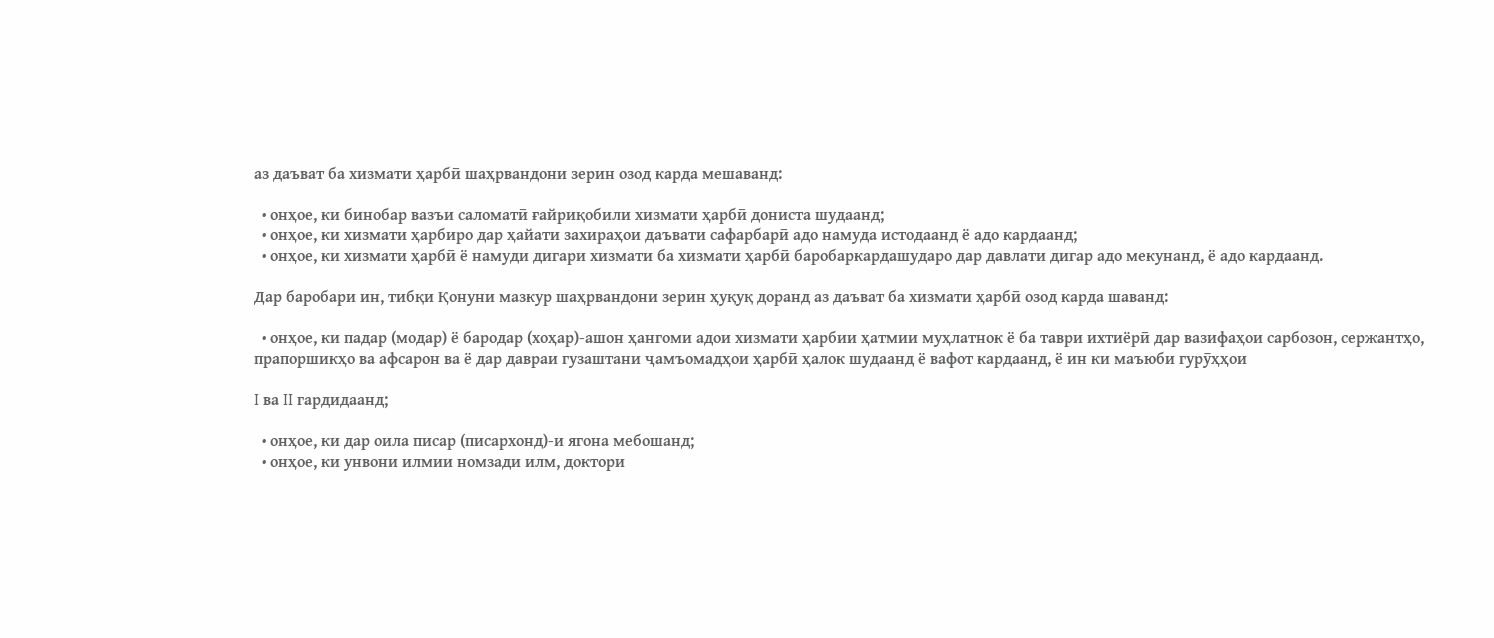аз даъват ба хизмати ҳарбӣ шаҳрвандони зерин озод карда мешаванд:

  • онҳое, ки бинобар вазъи саломатӣ ғайриқобили хизмати ҳарбӣ дониста шудаанд;
  • онҳое, ки хизмати ҳарбиро дар ҳайати захираҳои даъвати сафарбарӣ адо намуда истодаанд ё адо кардаанд;
  • онҳое, ки хизмати ҳарбӣ ё намуди дигари хизмати ба хизмати ҳарбӣ баробаркардашударо дар давлати дигар адо мекунанд, ё адо кардаанд.

Дар баробари ин, тибқи Қонуни мазкур шаҳрвандони зерин ҳуқуқ доранд аз даъват ба хизмати ҳарбӣ озод карда шаванд:

  • онҳое, ки падар (модар) ё бародар (хоҳар)-ашон ҳангоми адои хизмати ҳарбии ҳатмии муҳлатнок ё ба таври ихтиёрӣ дар вазифаҳои сарбозон, сержантҳо, прапоршикҳо ва афсарон ва ё дар давраи гузаштани ҷамъомадҳои ҳарбӣ ҳалок шудаанд ё вафот кардаанд, ё ин ки маъюби гурӯҳҳои

I ва II гардидаанд;

  • онҳое, ки дар оила писар (писархонд)-и ягона мебошанд;
  • онҳое, ки унвони илмии номзади илм, доктори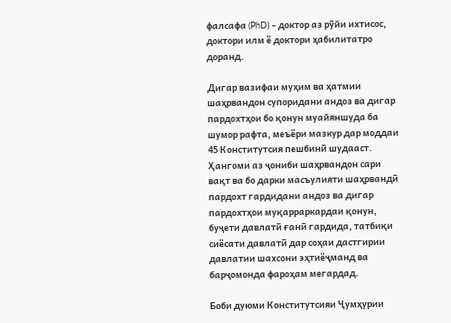фалсафа (PhD) – доктор аз рӯйи ихтисос, доктори илм ё доктори ҳабилитатро доранд.

Дигар вазифаи муҳим ва ҳатмии шаҳрвандон супоридани андоз ва дигар пардохтҳои бо қонун муайяншуда ба шумор рафта, меъёри мазкур дар моддаи 45 Конститутсия пешбинӣ шудааст. Ҳангоми аз ҷониби шаҳрвандон сари вақт ва бо дарки масъулияти шаҳрвандӣ пардохт гардидани андоз ва дигар пардохтҳои муқарраркардаи қонун, буҷети давлатӣ ғанӣ гардида, татбиқи сиёсати давлатӣ дар соҳаи дастгирии давлатии шахсони эҳтиёҷманд ва барҷомонда фароҳам мегардад.

Боби дуюми Конститутсияи Ҷумҳурии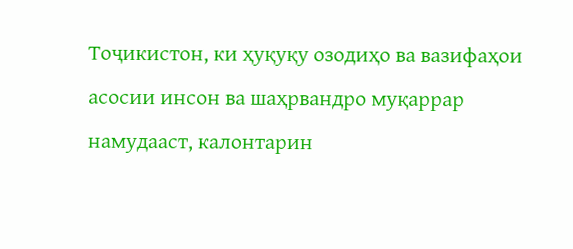Тоҷикистон, ки ҳуқуқу озодиҳо ва вазифаҳои асосии инсон ва шаҳрвандро муқаррар намудааст, калонтарин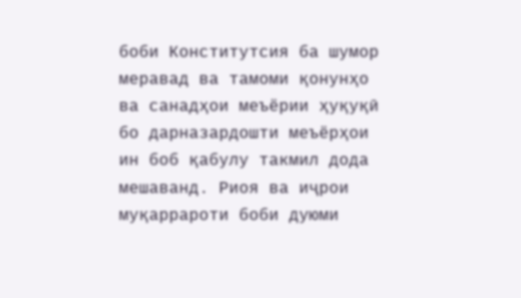боби Конститутсия ба шумор меравад ва тамоми қонунҳо ва санадҳои меъёрии ҳуқуқӣ бо дарназардошти меъёрҳои ин боб қабулу такмил дода мешаванд. Риоя ва иҷрои муқаррароти боби дуюми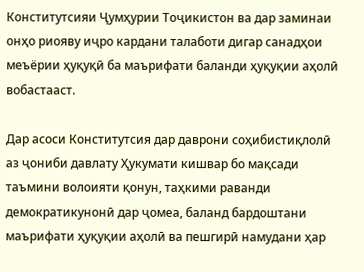Конститутсияи Ҷумҳурии Тоҷикистон ва дар заминаи онҳо риояву иҷро кардани талаботи дигар санадҳои меъёрии ҳуқуқӣ ба маърифати баланди ҳуқуқии аҳолӣ вобастааст.

Дар асоси Конститутсия дар даврони соҳибистиқлолӣ аз ҷониби давлату Ҳукумати кишвар бо мақсади таъмини волоияти қонун, таҳкими раванди демократикунонӣ дар ҷомеа, баланд бардоштани маърифати ҳуқуқии аҳолӣ ва пешгирӣ намудани ҳар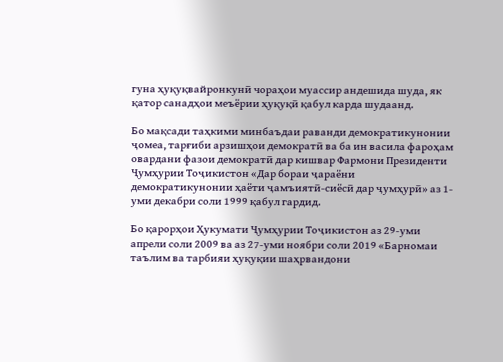гуна ҳуқуқвайронкунӣ чораҳои муассир андешида шуда, як қатор санадҳои меъёрии ҳуқуқӣ қабул карда шудаанд.

Бо мақсади таҳкими минбаъдаи раванди демократикунонии ҷомеа, тарғиби арзишҳои демократӣ ва ба ин васила фароҳам овардани фазои демократӣ дар кишвар Фармони Президенти Ҷумҳурии Тоҷикистон «Дар бораи ҷараёни демократикунонии ҳаёти ҷамъиятӣ-сиёсӣ дар ҷумҳурӣ» аз 1-уми декабри соли 1999 қабул гардид.

Бо қарорҳои Ҳукумати Ҷумҳурии Тоҷикистон аз 29-уми апрели соли 2009 ва аз 27-уми ноябри соли 2019 «Барномаи таълим ва тарбияи ҳуқуқии шаҳрвандони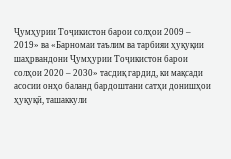Ҷумҳурии Тоҷикистон барои солҳои 2009 – 2019» ва «Барномаи таълим ва тарбияи ҳуқуқии шаҳрвандони Ҷумҳурии Тоҷикистон барои солҳои 2020 – 2030» тасдиқ гардид, ки мақсади асосии онҳо баланд бардоштани сатҳи донишҳои ҳуқуқӣ, ташаккули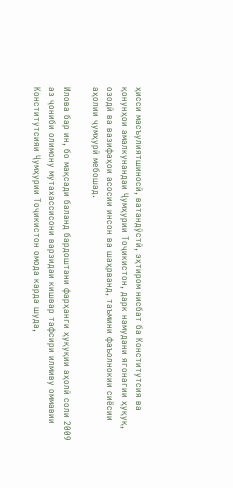ҳисси масъулиятшиносӣ, ватандӯстӣ, эҳтиром нисбат ба Конститутсия ва қонунҳои амалкунандаи Ҷумҳурии Тоҷикистон, дарк намудани ягонагии ҳуқуқ, озодӣ ва вазифаҳои асосии инсон ва шаҳрванд, таъмини фаъолнокии сиёсии аҳолии ҷумҳурӣ мебошад.

Илова бар ин, бо мақсади баланд бардоштани фарҳанги ҳуқуқии аҳолӣ соли 2009 аз ҷониби олимону мутахассисони варзидаи кишвар тафсири илмиву оммавии Конститутсияи Ҷумҳурии Тоҷикистон омода карда шуда,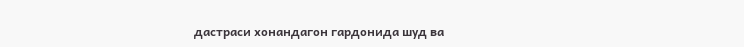дастраси хонандагон гардонида шуд ва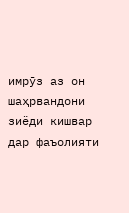имрӯз аз он шаҳрвандони зиёди кишвар дар фаъолияти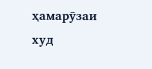ҳамарӯзаи худ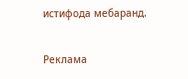истифода мебаранд.

Реклама